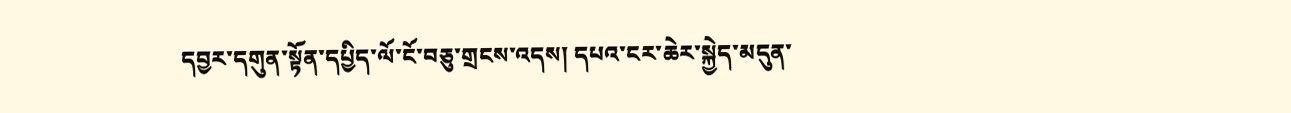དབྱར་དགུན་སྟོན་དཔྱིད་ལོ་ངོ་བཅུ་གྲངས་འདས། དཔའ་ངར་ཆེར་སྐྱེད་མདུན་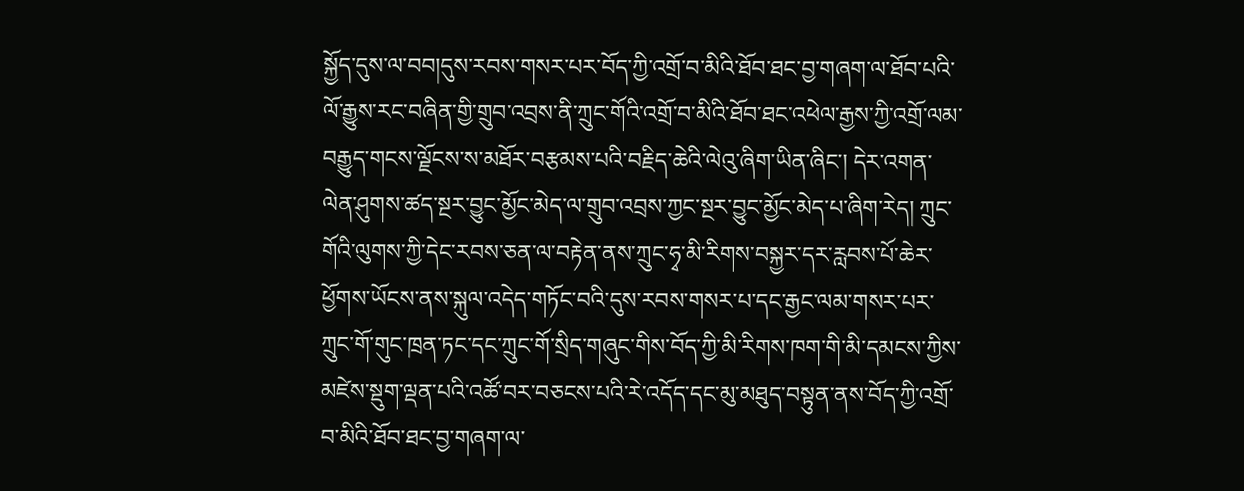སྐྱོད་དུས་ལ་བབ།དུས་རབས་གསར་པར་བོད་ཀྱི་འགྲོ་བ་མིའི་ཐོབ་ཐང་བྱ་གཞག་ལ་ཐོབ་པའི་ལོ་རྒྱུས་རང་བཞིན་གྱི་གྲུབ་འབྲས་ནི་ཀྲུང་གོའི་འགྲོ་བ་མིའི་ཐོབ་ཐང་འཕེལ་རྒྱས་ཀྱི་འགྲོ་ལམ་བརྒྱུད་གངས་ལྗོངས་ས་མཐོར་བརྩམས་པའི་བརྗིད་ཆེའི་ལེའུ་ཞིག་ཡིན་ཞིང་། དེར་འགན་ལེན་ཤུགས་ཚད་སྔར་བྱུང་མྱོང་མེད་ལ་གྲུབ་འབྲས་ཀྱང་སྔར་བྱུང་མྱོང་མེད་པ་ཞིག་རེད། ཀྲུང་གོའི་ལུགས་ཀྱི་དེང་རབས་ཅན་ལ་བརྟེན་ནས་ཀྲུང་ཧྭ་མི་རིགས་བསྐྱར་དར་རླབས་པོ་ཆེར་ཕྱོགས་ཡོངས་ནས་སྐུལ་འདེད་གཏོང་བའི་དུས་རབས་གསར་པ་དང་རྒྱང་ལམ་གསར་པར་ཀྲུང་གོ་གུང་ཁྲན་ཏང་དང་ཀྲུང་གོ་སྲིད་གཞུང་གིས་བོད་ཀྱི་མི་རིགས་ཁག་གི་མི་དམངས་ཀྱིས་མཛེས་སྡུག་ལྡན་པའི་འཚོ་བར་བཅངས་པའི་རེ་འདོད་དང་མུ་མཐུད་བསྟུན་ནས་བོད་ཀྱི་འགྲོ་བ་མིའི་ཐོབ་ཐང་བྱ་གཞག་ལ་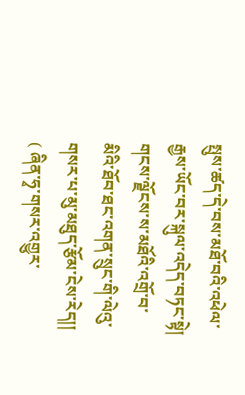སྤུས་ཚད་དེ་བས་མཐོ་བའི་འཕེལ་རྒྱས་ཡོང་བར་སྐུལ་འདེད་བཏང་སྟེ། གངས་ལྗོངས་ས་མཐོའི་འགྲོ་བ་མིའི་ཐོབ་ཐང་འགན་སྲུང་གི་ལེའུ་གསར་པ་མུ་མཐུད་རྩོམ་ངེས་རེད།།
( ཞིན་ཧྭ་གསར་འགྱུར་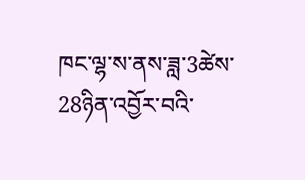ཁང་ལྷ་ས་ནས་ཟླ་3ཚེས་28ཉིན་འབྱོར་བའི་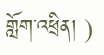གློག་འཕྲིན། )